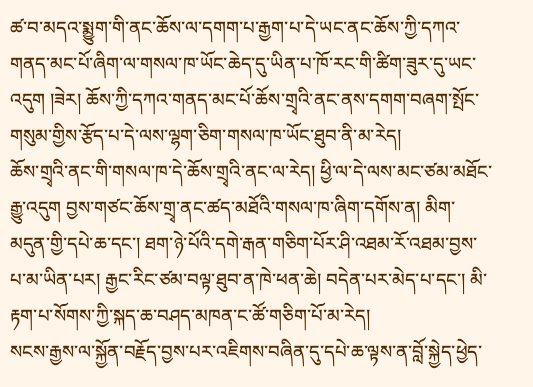ཚ་བ་མདའ་སྨྱུག་གི་ནང་ཆོས་ལ་དགག་པ་རྒྱག་པ་དེ་ཡང་ནང་ཆོས་ཀྱི་དཀའ་གནད་མང་པོ་ཞིག་ལ་གསལ་ཁ་ཡོང་ཆེད་དུ་ཡིན་པ་ཁོ་རང་གི་ཚིག་ཟུར་དུ་ཡང་འདུག །ཟེར། ཆོས་ཀྱི་དཀའ་གནད་མང་པོ་ཆོས་གྲྭའི་ནང་ནས་དགག་བཞག་སྤོང་གསུམ་གྱིས་རྩོད་པ་དེ་ལས་ལྷག་ཅིག་གསལ་ཁ་ཡོང་ཐུབ་ནི་མ་རེད།
ཆོས་གྲྭའི་ནང་གི་གསལ་ཁ་དེ་ཆོས་གྲྭའི་ནང་ལ་རེད། ཕྱི་ལ་དེ་ལས་མང་ཙམ་མཐོང་རྒྱུ་འདུག བྱས་གཙང་ཆོས་གྲྭ་ནང་ཚད་མཐོའི་གསལ་ཁ་ཞིག་དགོས་ན། མིག་མདུན་གྱི་དཔེ་ཆ་དང་། ཐག་ཉེ་པོའི་དགེ་རྒན་གཅིག་པོར་ཤི་འཐམ་རོ་འཐམ་བྱས་པ་མ་ཡིན་པར། རྒྱང་རིང་ཙམ་བལྟ་ཐུབ་ན་ཁེ་ཕན་ཆེ། བདེན་པར་མེད་པ་དང་། མི་རྟག་པ་སོགས་ཀྱི་སྐད་ཆ་བཤད་མཁན་ང་ཚོ་གཅིག་པོ་མ་རེད།
སངས་རྒྱས་ལ་སྐྱོན་བརྗོད་བྱས་པར་འཇིགས་བཞིན་དུ་དཔེ་ཆ་ལྟས་ན་བློ་སྐྱེད་ཕྱེད་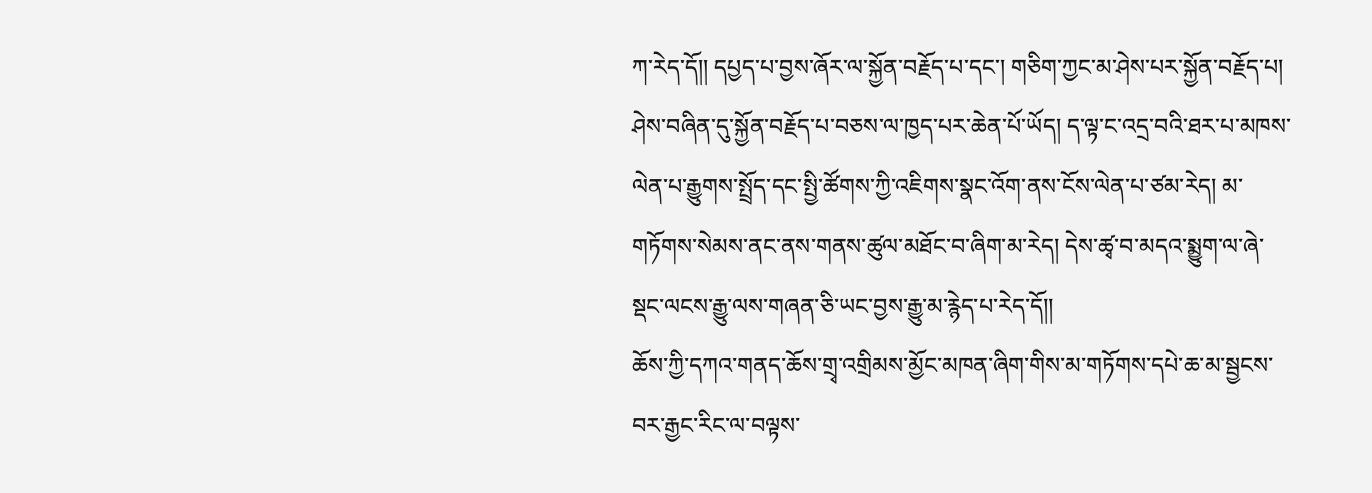ཀ་རེད་དོ།། དཔྱད་པ་བྱས་ཞོར་ལ་སྐྱོན་བརྗོད་པ་དང་། གཅིག་ཀྱང་མ་ཤེས་པར་སྐྱོན་བརྗོད་པ། ཤེས་བཞིན་དུ་སྐྱོན་བརྗོད་པ་བཅས་ལ་ཁྱད་པར་ཆེན་པོ་ཡོད། ད་ལྟ་ང་འདྲ་བའི་ཐར་པ་མཁས་ལེན་པ་རྒྱུགས་སྤྲོད་དང་སྤྱི་ཚོགས་ཀྱི་འཇིགས་སྣང་འོག་ནས་ངོས་ལེན་པ་ཙམ་རེད། མ་གཏོགས་སེམས་ནང་ནས་གནས་ཚུལ་མཐོང་བ་ཞིག་མ་རེད། དེས་ཚྭ་བ་མདའ་སྨྱུག་ལ་ཞེ་སྡང་ལངས་རྒྱུ་ལས་གཞན་ཅི་ཡང་བྱས་རྒྱུ་མ་རྙེད་པ་རེད་དོ།།
ཆོས་ཀྱི་དཀའ་གནད་ཆོས་གྲྭ་འགྲིམས་མྱོང་མཁན་ཞིག་གིས་མ་གཏོགས་དཔེ་ཆ་མ་སྦྱངས་བར་རྒྱང་རིང་ལ་བལྟས་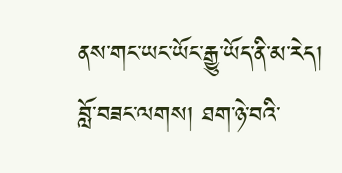ནས་གང་ཡང་ཡོང་རྒྱུ་ཡོད་ནི་མ་རེད། བློ་བཟང་ལགས། ཐག་ཉེ་བའི་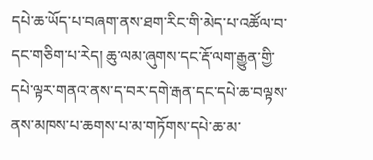དཔེ་ཆ་ཡོད་པ་བཞག་ནས་ཐག་རིང་གི་མེད་པ་འཚོལ་བ་དང་གཅིག་པ་རེད། ཆུ་ལམ་ཞུགས་དང་རྡོ་ལག་རྒྱུན་གྱི་དཔེ་ལྟར་གནའ་ནས་ད་བར་དགེ་རྒན་དང་དཔེ་ཆ་བལྟས་ནས་མཁས་པ་ཆགས་པ་མ་གཏོགས་དཔེ་ཆ་མ་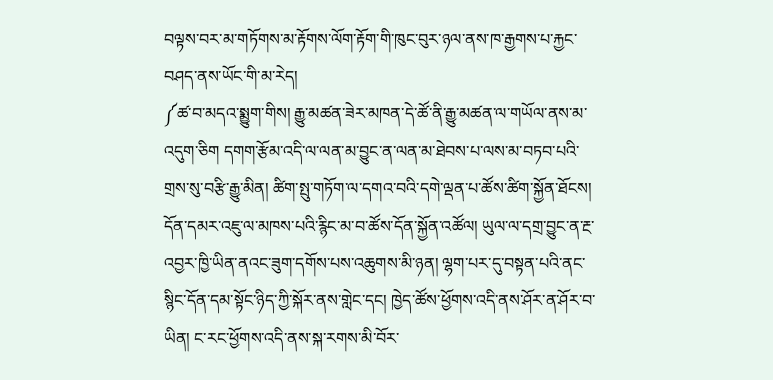བལྟས་བར་མ་གཏོགས་མ་རྟོགས་ལོག་རྟོག་གི་ཁུང་བུར་ཉལ་ནས་ཁ་རྒྱགས་པ་རྐྱང་བཤད་ནས་ཡོང་གི་མ་རེད།
༼ཚ་བ་མདའ་སྨྱུག་གིས། རྒྱུ་མཚན་ཟེར་མཁན་དེ་ཚོ་ནི་རྒྱུ་མཚན་ལ་གཡོལ་ནས་མ་འདུག་ཅིག དགག་རྩོམ་འདི་ལ་ལན་མ་བྱུང་ན་ལན་མ་ཐེབས་པ་ལས་མ་བཏབ་པའི་གྲས་སུ་བརྩི་རྒྱུ་མིན། ཚིག་སྤུ་གཏོག་ལ་དགའ་བའི་དགེ་ལྡན་པ་ཚོས་ཚིག་སྐྱོན་ཐོངས། དོན་དམར་འཇུ་ལ་མཁས་པའི་རྙིང་མ་བ་ཚོས་དོན་སྐྱོན་འཚོལ། ཡུལ་ལ་དགྲ་བྱུང་ན་རྔ་འབྱར་ཁྱི་ཡིན་ནའང་ཟུག་དགོས་པས་འཆུགས་མི་ཉན། ལྷག་པར་དུ་བསྟན་པའི་ནང་སྙིང་དོན་དམ་སྟོང་ཉིད་ཀྱི་སྐོར་ནས་གླེང་དང། ཁྱེད་ཚོས་ཕྱོགས་འདི་ནས་ཤོར་ན་ཤོར་བ་ཡིན། ང་རང་ཕྱོགས་འདི་ནས་སྐ་རགས་མི་བོར་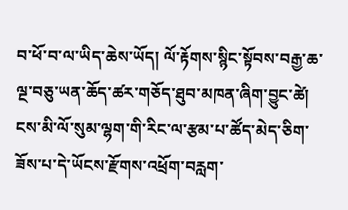བ་ཕོ་བ་ལ་ཡིད་ཆེས་ཡོད། ལོ་རྟོགས་སྙིང་སྟོབས་བརྒྱ་ཆ་ལྔ་བཅུ་ཡན་ཆོད་ཚར་གཅོད་ཐུབ་མཁན་ཞིག་བྱུང་ཚེ། ངས་མི་ལོ་སུམ་ལྷག་གི་རིང་ལ་རྩམ་པ་ཚོད་མེད་ཅིག་ཟོས་པ་དེ་ཡོངས་རྫོགས་འཕྲོག་བརླག་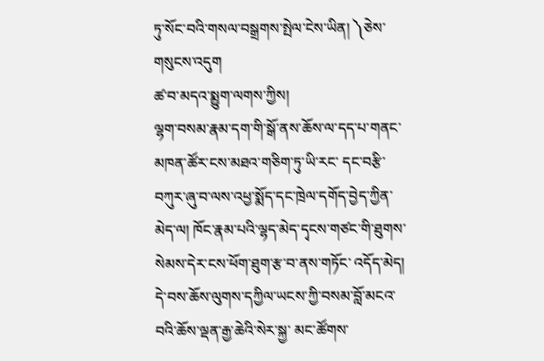ཏུ་སོང་བའི་གསལ་བསྒྲགས་སྤེལ་ངེས་ཡིན། ༽ཅེས་གསུངས་འདུག
ཚ་བ་མདའ་སྨྱུག་ལགས་ཀྱིས།
ལྷག་བསམ་རྣམ་དག་གི་སྒོ་ནས་ཆོས་ལ་དད་པ་གནང་མཁན་ཚོར་ངས་མཐའ་གཅིག་ཏུ་ཡི་རང་ དང་བརྩི་བཀུར་ཞུ་བ་ལས་འཕྱ་སྨོད་དང་ཁྲེལ་དགོད་བྱེད་ཀྱིན་མེད་ལ། ཁོང་རྣམ་པའི་ལྷད་མེད་དྭངས་གཙང་གི་ཐུགས་སེམས་དེར་ངས་ཕོག་ཐུག་རྩ་བ་ནས་གཏོང་ འདོད་མེད། དེ་བས་ཆོས་ལུགས་དཀྱིལ་ཡངས་ཀྱི་བསམ་བློ་མངའ་བའི་ཆོས་ལྡན་རྒྱ་ཆེའི་སེར་སྐྱ་ མང་ཚོགས་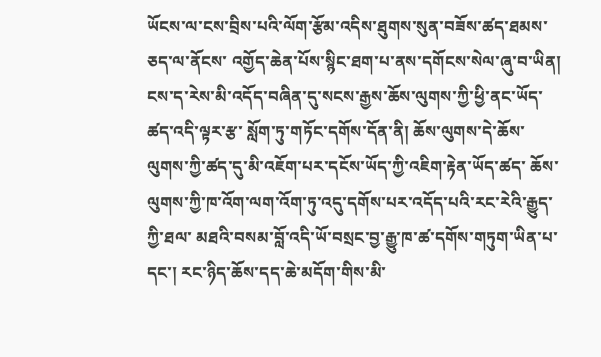ཡོངས་ལ་ངས་བྲིས་པའི་ལོག་རྩོམ་འདིས་ཐུགས་སུན་བཟོས་ཚད་ཐམས་ཅད་ལ་ནོངས་ འགྱོད་ཆེན་པོས་སྙིང་ཐག་པ་ནས་དགོངས་སེལ་ཞུ་བ་ཡིན།
ངས་ད་རེས་མི་འདོད་བཞིན་དུ་སངས་རྒྱས་ཆོས་ལུགས་ཀྱི་ཕྱི་ནང་ཡོད་ཚད་འདི་ལྟར་རྩ་ སློག་ཏུ་གཏོང་དགོས་དོན་ནི། ཆོས་ལུགས་དེ་ཆོས་ལུགས་ཀྱི་ཚད་དུ་མི་འཇོག་པར་དངོས་ཡོད་ཀྱི་འཇིག་རྟེན་ཡོད་ཚད་ ཆོས་ལུགས་ཀྱི་ཁ་འོག་ལག་འོག་ཏུ་འདུ་དགོས་པར་འདོད་པའི་རང་རེའི་རྒྱུད་ཀྱི་ཐལ་ མཐའི་བསམ་བློ་འདི་ཡོ་བསྲང་བྱ་རྒྱུ་ཁ་ཚ་དགོས་གཏུག་ཡིན་པ་དང་། རང་ཉིད་ཆོས་དད་ཆེ་མདོག་གིས་མི་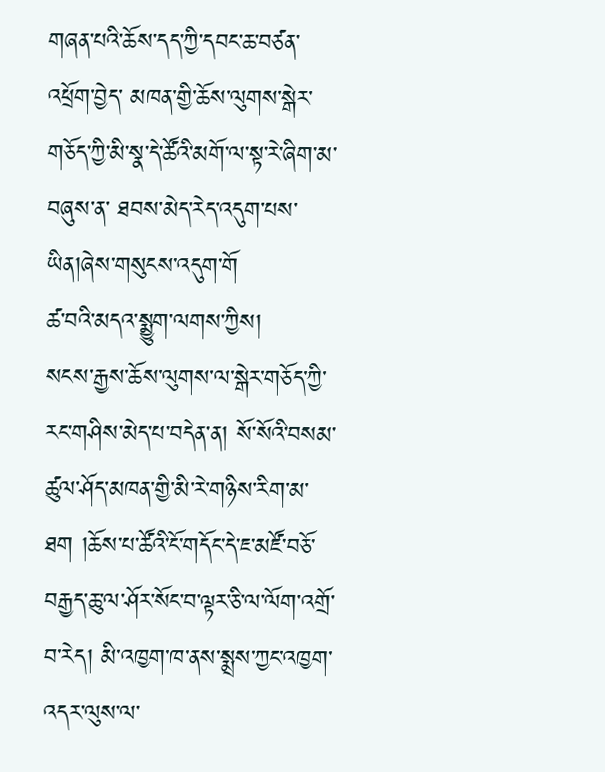གཞན་པའི་ཆོས་དད་ཀྱི་དབང་ཆ་བཙན་འཕྲོག་བྱེད་ མཁན་གྱི་ཆོས་ལུགས་སྒེར་གཅོད་ཀྱི་མི་སྣ་དེ་ཚོའི་མགོ་ལ་སྟ་རེ་ཞིག་མ་བཞུས་ན་ ཐབས་མེད་རེད་འདུག་པས་ཡིན།ཞེས་གསུངས་འདུག་གོ
ཚ་བའི་མདའ་སྨྱུག་ལགས་ཀྱིས།
སངས་རྒྱས་ཆོས་ལུགས་ལ་སྒེར་གཅོད་ཀྱི་རང་གཤིས་མེད་པ་བདེན་ན། སོ་སོའི་བསམ་ཚུལ་ཤོད་མཁན་གྱི་མི་རེ་གཉིས་རིག་མ་ཐག །ཆོས་པ་ཚོའི་ངོ་གདོང་དེ་ཇ་མཛོ་བཅོ་བརྒྱད་ཆུ་ལ་ཤོར་སོང་བ་ལྟར་ཅི་ལ་ལོག་འགྲོ་ བ་རེད། མི་འཁྱག་ཁ་ནས་སྨྲས་ཀྱང་འཁྱག་འདར་ལུས་ལ་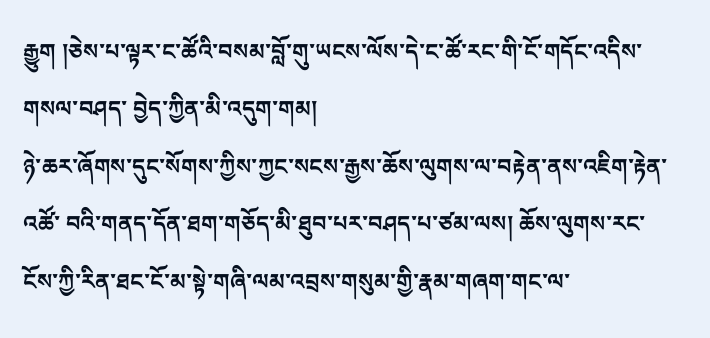རྒྱུག །ཅེས་པ་ལྟར་ང་ཚོའི་བསམ་བློ་གུ་ཡངས་ལོས་དེ་ང་ཚོ་རང་གི་ངོ་གདོང་འདིས་གསལ་བཤད་ བྱེད་ཀྱིན་མི་འདུག་གམ།
ཉེ་ཆར་ཞོགས་དུང་སོགས་ཀྱིས་ཀྱང་སངས་རྒྱས་ཆོས་ལུགས་ལ་བརྟེན་ནས་འཇིག་རྟེན་འཚོ་ བའི་གནད་དོན་ཐག་གཅོད་མི་ཐུབ་པར་བཤད་པ་ཙམ་ལས། ཆོས་ལུགས་རང་ངོས་ཀྱི་རིན་ཐང་ངོ་མ་སྟེ་གཞི་ལམ་འབྲས་གསུམ་གྱི་རྣམ་གཞག་གང་ལ་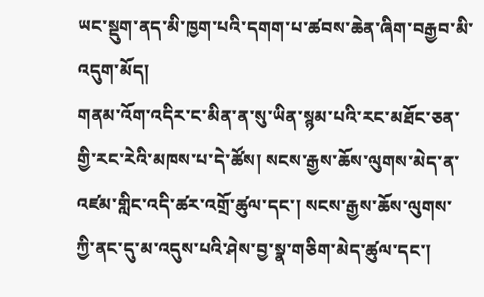ཡང་སྡུག་ནད་མི་ཁྱག་པའི་དགག་པ་ཚབས་ཆེན་ཞིག་བརྒྱབ་མི་འདུག་མོད།
གནམ་འོག་འདིར་ང་མིན་ན་སུ་ཡིན་སྙམ་པའི་རང་མཐོང་ཅན་གྱི་རང་རེའི་མཁས་པ་དེ་ཚོས། སངས་རྒྱས་ཆོས་ལུགས་མེད་ན་འཛམ་གླིང་འདི་ཚར་འགྲོ་ཚུལ་དང་། སངས་རྒྱས་ཆོས་ལུགས་ཀྱི་ནང་དུ་མ་འདུས་པའི་ཤེས་བྱ་སྣ་གཅིག་མེད་ཚུལ་དང་།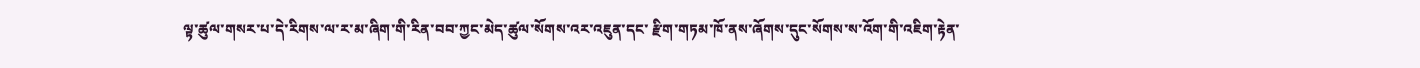ལྟ་ཚུལ་གསར་པ་དེ་རིགས་ལ་ར་མ་ཞིག་གི་རིན་བབ་ཀྱང་མེད་ཚུལ་སོགས་འར་འཇུན་དང་ རྫིག་གཏམ་ཁོ་ནས་ཞོགས་དུང་སོགས་ས་འོག་གི་འཇིག་རྟེན་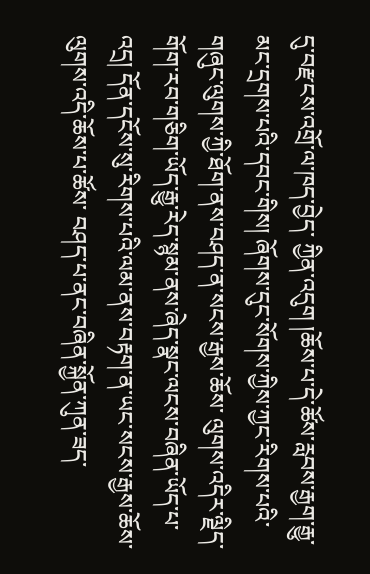དུ་བརྫངས་འགྲོ་ལ་ཁད་བྱེད་ ཀྱིན་འདུག །ཆོས་པ་དེ་ཚོས་རླབས་རྒྱག་རྒྱུ་མང་དྲགས་པའི་དབང་གིས། ཞོགས་དུང་སོགས་ཀྱིས་ཀྱང་རིགས་པའི་གཞུང་ལུགས་ཀྱི་ཐོག་ནས་བཤད་ན་སངས་རྒྱས་ཆོས་ ལུགས་འདིར་ལྗིད་གོག་རབ་གཅིག་ཡོད་རྒྱུ་རེད་སྙམ་ནས་ཞེད་སྣང་ལངས་བཞིན་ཡོད་པ་ འདྲ། དོན་དངོས་སུ་རིགས་པའི་ལམ་ནས་བརྟག་ན་ཡང་སངས་རྒྱས་ཆོས་ལུགས་འདི་ཆོས་པ་ཚོས་ བཤད་པ་ནང་བཞིན་སྐྱོན་ཀུན་ཟད་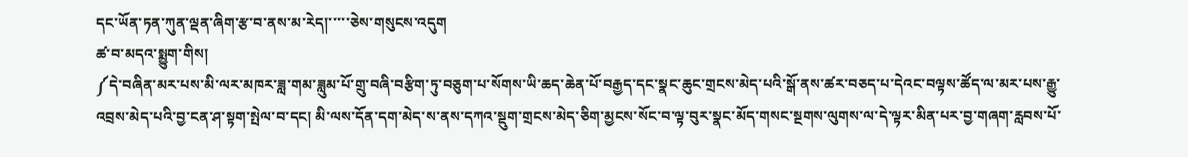དང་ཡོན་ཏན་ཀུན་ལྡན་ཞིག་རྩ་བ་ནས་མ་རེད།་་་་་ཅེས་གསུངས་འདུག
ཚ་བ་མདའ་སྨྱུག་གིས།
༼དེ་བཞིན་མར་པས་མི་ལར་མཁར་ཟླ་གམ་ཟླུམ་པོ་གྲུ་བཞི་བརྩིག་ཏུ་བཅུག་པ་སོགས་ཡི་ཆད་ཆེན་པོ་བརྒྱད་དང་སྣང་ཆུང་གྲངས་མེད་པའི་སྒོ་ནས་ཚར་བཅད་པ་དེའང་བལྟས་ཚོད་ལ་མར་པས་རྒྱུ་འབྲས་མེད་པའི་བྱ་ངན་ཤ་སྟག་སྤེལ་བ་དང། མི་ལས་དོན་དག་མེད་ས་ནས་དཀའ་སྡུག་གྲངས་མེད་ཅིག་མྱངས་སོང་བ་ལྟ་བུར་སྣང་མོད་གསང་སྔགས་ལུགས་ལ་དེ་ལྟར་མིན་པར་བྱ་གཞག་རླབས་པོ་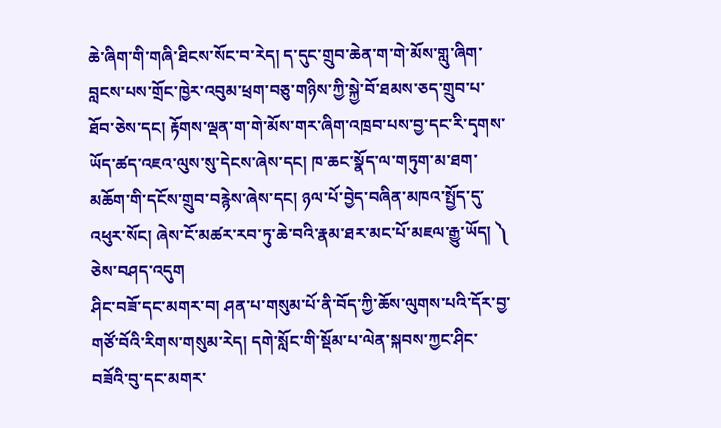ཆེ་ཞིག་གི་གཞི་ཐིངས་སོང་བ་རེད། ད་དུང་གྲུབ་ཆེན་ག་གེ་མོས་གླུ་ཞིག་བླངས་པས་གྲོང་ཁྱེར་འབུམ་ཕྲག་བཅུ་གཉིས་ཀྱི་སྐྱེ་བོ་ཐམས་ཅད་གྲུབ་པ་ཐོབ་ཅེས་དང། རྟོགས་ལྡན་ག་གེ་མོས་གར་ཞིག་འཁྲབ་པས་བྱ་དང་རི་དྭགས་ཡོད་ཚད་འཇའ་ལུས་སུ་དེངས་ཞེས་དང། ཁ་ཆང་སྣོད་ལ་གཏུག་མ་ཐག་མཆོག་གི་དངོས་གྲུབ་བརྙེས་ཞེས་དང། ཉལ་པོ་བྱེད་བཞིན་མཁའ་སྤྱོད་དུ་འཕུར་སོང། ཞེས་ངོ་མཚར་རབ་ཏུ་ཆེ་བའི་རྣམ་ཐར་མང་པོ་མཇལ་རྒྱུ་ཡོད། ༽ ཅེས་བཤད་འདུག
ཤིང་བཟོ་དང་མགར་བ། ཤན་པ་གསུམ་པོ་ནི་བོད་ཀྱི་ཆོས་ལུགས་པའི་དོར་བྱ་གཙོ་བོའི་རིགས་གསུམ་རེད། དགེ་སློང་གི་སྡོམ་པ་ལེན་སྐབས་ཀྱང་ཤིང་བཟོའི་བུ་དང་མགར་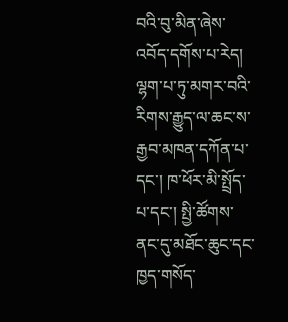བའི་བུ་མིན་ཞེས་འབོད་དགོས་པ་རེད། ལྷག་པ་ཏུ་མགར་བའི་རིགས་རྒྱུད་ལ་ཆང་ས་རྒྱབ་མཁན་དཀོན་པ་དང་། ཁ་ཕོར་མི་སྤྲོད་པ་དང་། སྤྱི་ཚོགས་ནང་དུ་མཐོང་ཆུང་དང་ཁྱད་གསོད་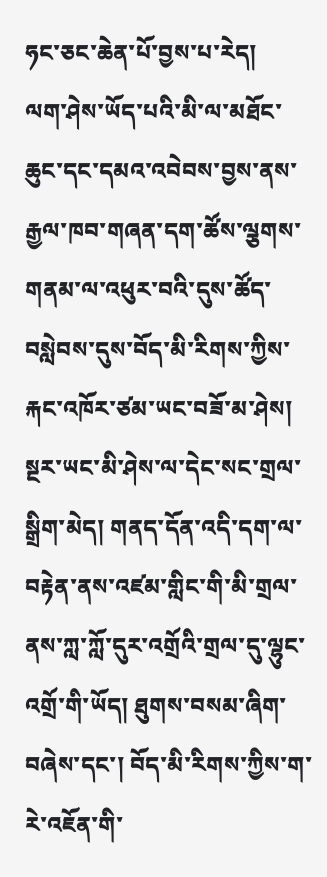ཧང་ཅང་ཆེན་པོ་བྱས་པ་རེད།
ལག་ཤེས་ཡོད་པའི་མི་ལ་མཐོང་ཆུང་དང་དམའ་འབེབས་བྱས་ནས་རྒྱལ་ཁབ་གཞན་དག་ཚོས་ལྕགས་གནམ་ལ་འཕུར་བའི་དུས་ཚོད་བསླེབས་དུས་བོད་མི་རིགས་ཀྱིས་རྐང་འཁོར་ཙམ་ཡང་བཟོ་མ་ཤེས། སྔར་ཡང་མི་ཤེས་ལ་དེང་སང་གྲལ་སྒྲིག་མེད། གནད་དོན་འདི་དག་ལ་བརྟེན་ནས་འཛམ་གླིང་གི་མི་གྲལ་ནས་ཀླ་ཀློ་དུར་འགྲོའི་གྲལ་དུ་ལྷུང་འགྲོ་གི་ཡོད། ཐུགས་བསམ་ཞིག་བཞེས་དང་། བོད་མི་རིགས་ཀྱིས་ག་རེ་འཇོན་གི་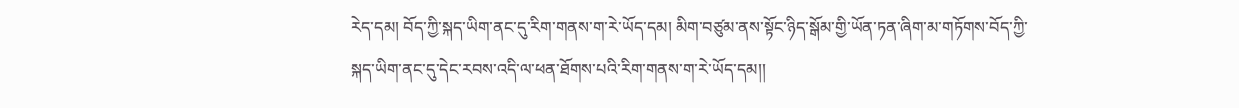རེད་དམ། བོད་ཀྱི་སྐད་ཡིག་ནང་དུ་རིག་གནས་ག་རེ་ཡོད་དམ། མིག་བཙུམ་ནས་སྟོང་ཉིད་སྒོམ་གྱི་ཡོན་ཏན་ཞིག་མ་གཏོགས་བོད་ཀྱི་སྐད་ཡིག་ནང་དུ་དེང་རབས་འདི་ལ་ཕན་ཐོགས་པའི་རིག་གནས་ག་རེ་ཡོད་དམ།།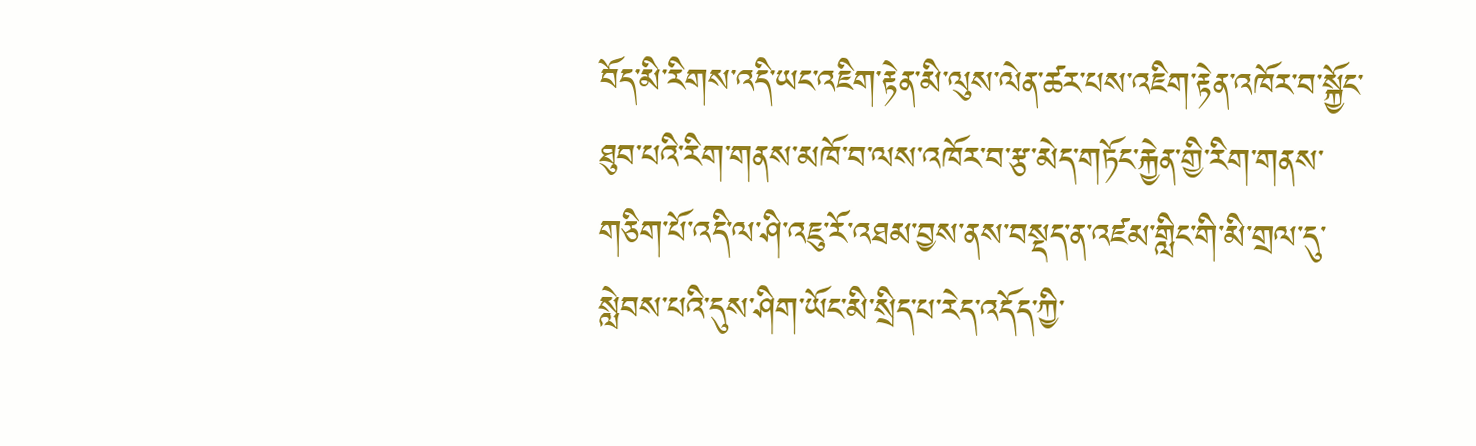བོད་མི་རིགས་འདི་ཡང་འཇིག་རྟེན་མི་ལུས་ལེན་ཚར་པས་འཇིག་རྟེན་འཁོར་བ་སྐྱོང་ཐུབ་པའི་རིག་གནས་མཁོ་བ་ལས་འཁོར་བ་རྩ་མེད་གཏོང་རྐྱེན་གྱི་རིག་གནས་གཅིག་པོ་འདི་ལ་ཤི་འཇུ་རོ་འཐམ་བྱས་ནས་བསྡད་ན་འཛམ་གླིང་གི་མི་གྲལ་དུ་སླེབས་པའི་དུས་ཤིག་ཡོང་མི་སྲིད་པ་རེད་འདོད་ཀྱི་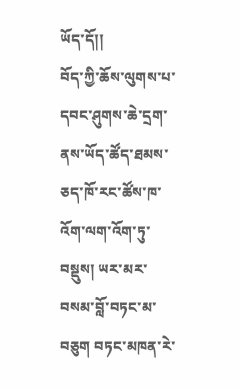ཡོད་དོ།།
བོད་ཀྱི་ཆོས་ལུགས་པ་དབང་ཤུགས་ཆེ་དྲག་ནས་ཡོད་ཚོད་ཐམས་ཅད་ཁོ་རང་ཚོས་ཁ་འོག་ལག་འོག་ཏུ་བསྡུས། ཡར་མར་བསམ་བློ་བཏང་མ་བཅུག བཏང་མཁན་རེ་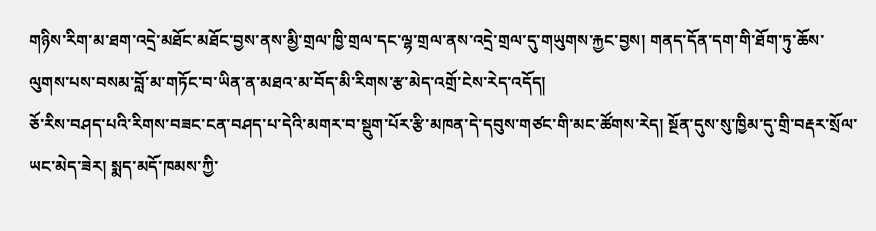གཉིས་རིག་མ་ཐག་འདྲེ་མཐོང་མཐོང་བྱས་ནས་མྱི་གྲལ་ཁྱི་གྲལ་དང་ལྷ་གྲལ་ནས་འདྲེ་གྲལ་དུ་གཡུགས་རྐྱང་བྱས། གནད་དོན་དག་གི་ཐོག་ཏུ་ཆོས་ལུགས་པས་བསམ་བློ་མ་གཏོང་བ་ཡིན་ན་མཐའ་མ་བོད་མི་རིགས་རྩ་མེད་འགྲོ་ངེས་རེད་འདོད།
ཅོ་རིས་བཤད་པའི་རིགས་བཟང་ངན་བཤད་པ་དེའི་མགར་བ་སྡུག་པོར་རྩི་མཁན་དེ་དབུས་གཙང་གི་མང་ཚོགས་རེད། སྔོན་དུས་སུ་ཁྱིམ་དུ་གྲི་བརྡར་སྲོལ་ཡང་མེད་ཟེར། སྨད་མདོ་ཁམས་ཀྱི་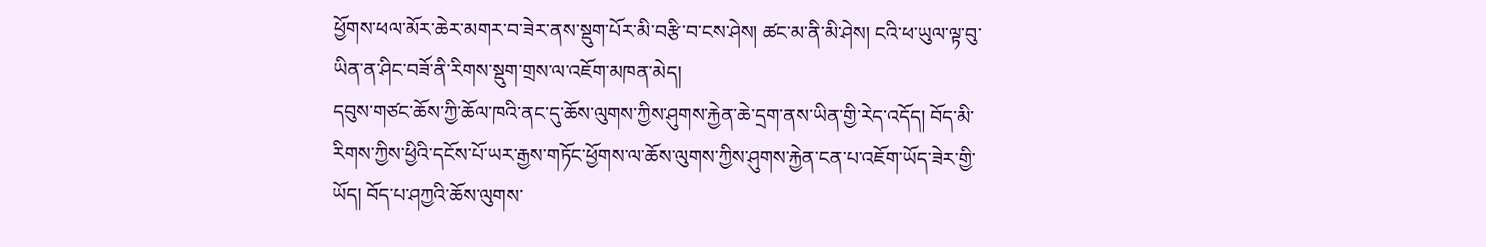ཕྱོགས་ཕལ་མོར་ཆེར་མགར་བ་ཟེར་ནས་སྡུག་པོར་མི་བརྩི་བ་ངས་ཤེས། ཚང་མ་ནི་མི་ཤེས། ངའི་ཕ་ཡུལ་ལྟ་བུ་ཡིན་ན་ཤིང་བཟོ་ནི་རིགས་སྡུག་གྲས་ལ་འཇོག་མཁན་མེད།
དབུས་གཙང་ཆོས་ཀྱི་ཆོལ་ཁའི་ནང་དུ་ཆོས་ལུགས་ཀྱིས་ཤུགས་རྐྱེན་ཆེ་དྲག་ནས་ཡིན་གྱི་རེད་འདོད། བོད་མི་རིགས་ཀྱིས་ཕྱིའི་དངོས་པོ་ཡར་རྒྱས་གཏོང་ཕྱོགས་ལ་ཆོས་ལུགས་ཀྱིས་ཤུགས་རྐྱེན་ངན་པ་འཇོག་ཡོད་ཟེར་གྱི་ཡོད། བོད་པ་ཤཀྱའི་ཆོས་ལུགས་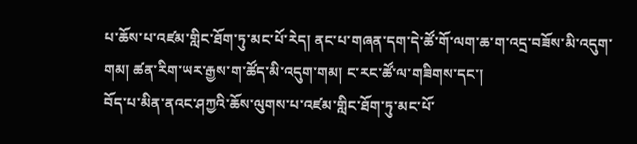པ་ཆོས་པ་འཛམ་གླིང་ཐོག་ཏུ་མང་པོ་རེད། ནང་པ་གཞན་དག་དེ་ཚོ་གོ་ལག་ཆ་ག་འདྲ་བཟོས་མི་འདུག་གམ། ཚན་རིག་ཡར་རྒྱས་ག་ཚོད་མི་འདུག་གམ། ང་རང་ཚོ་ལ་གཟིགས་དང་།
བོད་པ་མིན་ནའང་ཤཀྱའི་ཆོས་ལུགས་པ་འཛམ་གླིང་ཐོག་ཏུ་མང་པོ་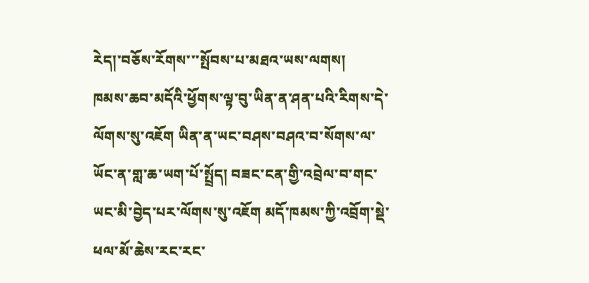རེད།་བཅོས་རོགས་་་སྤོབས་པ་མཐའ་ཡས་ལགས།
ཁམས་ཆབ་མདོའི་ཕྱོགས་ལྟ་བུ་ཡིན་ན་ཤན་པའི་རིགས་དེ་ལོགས་སུ་འཇོག ཡིན་ན་ཡང་བཤས་བཤའ་བ་སོགས་ལ་ཡོང་ན་གླ་ཆ་ཡག་པོ་སྤྲོད། བཟང་ངན་གྱི་འབྲེལ་བ་གང་ཡང་མི་བྱེད་པར་ལོགས་སུ་འཇོག མདོ་ཁམས་ཀྱི་འབྲོག་སྡེ་ཕལ་མོ་ཆེས་རང་རང་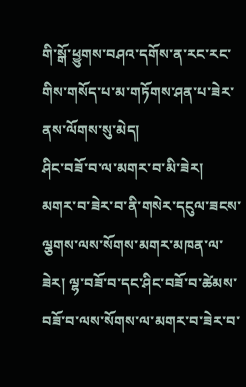གི་སྒོ་ཕྱུགས་བཤའ་དགོས་ན་རང་རང་གིས་གསོད་པ་མ་གཏོགས་ཤན་པ་ཟེར་ནས་ལོགས་སུ་མེད།
ཤིང་བཟོ་བ་ལ་མགར་བ་མི་ཟེར། མགར་བ་ཟེར་བ་ནི་གསེར་དངུལ་ཟངས་ལྕགས་ལས་སོགས་མགར་མཁན་ལ་ཟེར། ལྷ་བཟོ་བ་དང་ཤིང་བཟོ་བ་ཚེམས་བཟོ་བ་ལས་སོགས་ལ་མགར་བ་ཟེར་བ་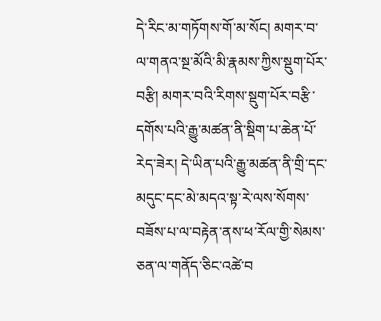དེ་རིང་མ་གཏོགས་གོ་མ་སོང། མགར་བ་ལ་གནའ་སྔ་མོའི་མི་རྣམས་ཀྱིས་སྡུག་པོར་བརྩི། མགར་བའི་རིགས་སྡུག་པོར་བརྩི་དགོས་པའི་རྒྱུ་མཚན་ནི་སྡིག་པ་ཆེན་པོ་རེད་ཟེར། དེ་ཡིན་པའི་རྒྱུ་མཚན་ནི་གྲི་དང་མདུང་དང་མེ་མདའ་སྟ་རེ་ལས་སོགས་བཟོས་པ་ལ་བརྟེན་ནས་ཕ་རོལ་གྱི་སེམས་ཅན་ལ་གནོད་ཅིང་འཚེ་བ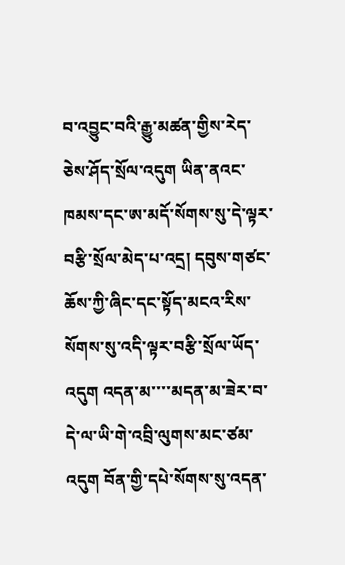བ་འབྱུང་བའི་རྒྱུ་མཚན་གྱིས་རེད་ཅེས་ཤོད་སྲོལ་འདུག ཡིན་ནའང་ཁམས་དང་ཨ་མདོ་སོགས་སུ་དེ་ལྟར་བརྩི་སྲོལ་མེད་པ་འདྲ། དབུས་གཙང་ཆོས་ཀྱི་ཞིང་དང་སྟོད་མངའ་རིས་སོགས་སུ་འདི་ལྟར་བརྩི་སྲོལ་ཡོད་འདུག འདན་མ་་་་མདན་མ་ཟེར་བ་དེ་ལ་ཡི་གེ་འབྲི་ལུགས་མང་ཙམ་འདུག བོན་གྱི་དཔེ་སོགས་སུ་འདན་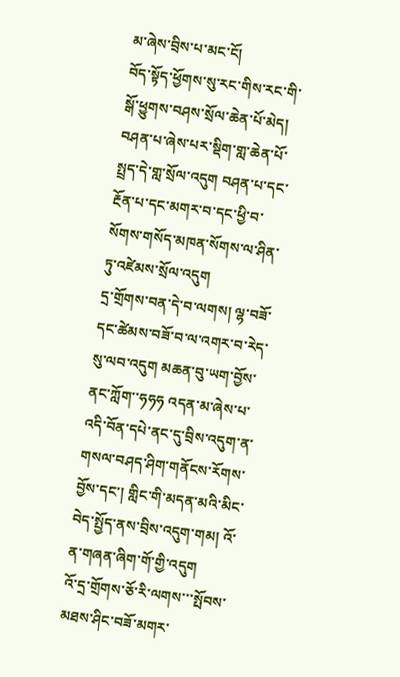མ་ཞེས་བྲིས་པ་མང་ངོ།
བོད་སྟོད་ཕྱོགས་སུ་རང་གིས་རང་གི་སྒོ་ཕྱུགས་བཤས་སྲོལ་ཆེན་པོ་མེད། བཤན་པ་ཞེས་པར་སྡིག་གླ་ཆེན་པོ་སྤྲད་དེ་གླ་སྲོལ་འདུག བཤན་པ་དང་རྔོན་པ་དང་མགར་བ་དང་ཕྱི་བ་སོགས་གསོད་མཁན་སོགས་ལ་ཤིན་ཏུ་འཛེམས་སྲོལ་འདུག
དྲ་གྲོགས་བན་དེ་བ་ལགས། ལྷ་བཟོ་དང་ཚེམས་བཟོ་བ་ལ་འགར་བ་རེད་སུ་ལབ་འདུག མཆན་བུ་ཡག་བྱོས་ནང་ཀློག་་ཧཧཧ འདན་མ་ཞེས་པ་འདི་བོན་དཔེ་ནང་དུ་བྲིས་འདུག་ན་གསལ་བཤད་ཤིག་གནོངས་རོགས་བྱོས་དང་། གླིང་གི་མདན་མའི་མིང་བེད་སྤྱོད་ནས་བྲིས་འདུག་གམ། འོ་ན་གཞན་ཞིག་གོ་གྱི་འདུག
འོ་དྲ་གྲོགས་ཅོ་རི་ལགས་་་སྤོབས་མཐས་ཤིང་བཟོ་མགར་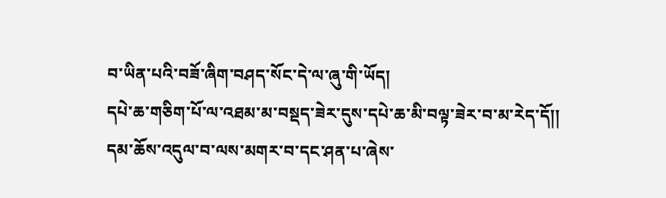བ་ཡིན་པའི་བཟོ་ཞིག་བཤད་སོང་དེ་ལ་ཞུ་གི་ཡོད།
དཔེ་ཆ་གཅིག་པོ་ལ་འཐམ་མ་བསྡད་ཟེར་དུས་དཔེ་ཆ་མི་བལྟ་ཟེར་བ་མ་རེད་དོ།།
དམ་ཆོས་འདུལ་བ་ལས་མགར་བ་དང་ཤན་པ་ཞེས་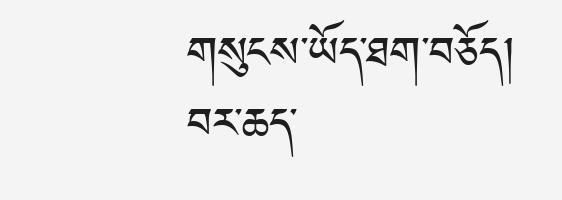གསུངས་ཡོད་ཐག་བཅོད། བར་ཆད་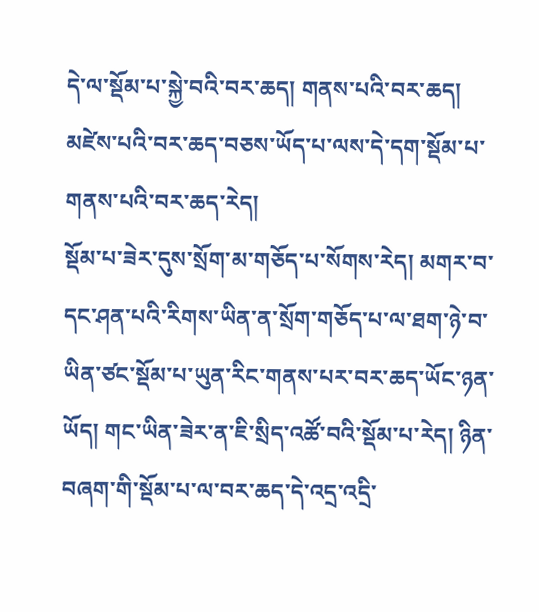དེ་ལ་སྡོམ་པ་སྐྱེ་བའི་བར་ཆད། གནས་པའི་བར་ཆད། མཛེས་པའི་བར་ཆད་བཅས་ཡོད་པ་ལས་དེ་དག་སྡོམ་པ་གནས་པའི་བར་ཆད་རེད།
སྡོམ་པ་ཟེར་དུས་སྲོག་མ་གཅོད་པ་སོགས་རེད། མགར་བ་དང་ཤན་པའི་རིགས་ཡིན་ན་སྲོག་གཅོད་པ་ལ་ཐག་ཉེ་བ་ཡིན་ཙང་སྡོམ་པ་ཡུན་རིང་གནས་པར་བར་ཆད་ཡོང་ཉན་ཡོད། གང་ཡིན་ཟེར་ན་ཇི་སྲིད་འཚོ་བའི་སྡོམ་པ་རེད། ཉིན་བཞག་གི་སྡོམ་པ་ལ་བར་ཆད་དེ་འདྲ་འདྲི་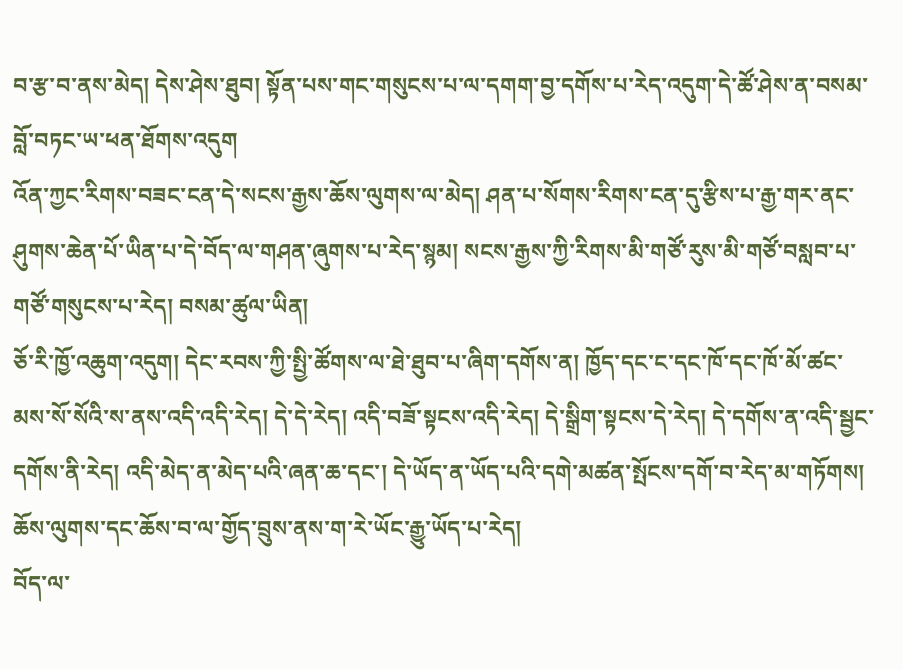བ་རྩ་བ་ནས་མེད། དེས་ཤེས་ཐུབ། སྟོན་པས་གང་གསུངས་པ་ལ་དགག་བྱ་དགོས་པ་རེད་འདུག་དེ་ཚོ་ཤེས་ན་བསམ་བློ་བཏང་ཡ་ཕན་ཐོགས་འདུག
འོན་ཀྱང་རིགས་བཟང་ངན་དེ་སངས་རྒྱས་ཆོས་ལུགས་ལ་མེད། ཤན་པ་སོགས་རིགས་ངན་དུ་རྩིས་པ་རྒྱ་གར་ནང་ཤུགས་ཆེན་པོ་ཡིན་པ་དེ་བོད་ལ་གཤན་ཞུགས་པ་རེད་སྙམ། སངས་རྒྱས་ཀྱི་རིགས་མི་གཙོ་རུས་མི་གཙོ་བསླབ་པ་གཙོ་གསུངས་པ་རེད། བསམ་ཚུལ་ཡིན།
ཅོ་རི་ཁྱོ་འཆུག་འདུག། དེང་རབས་ཀྱི་སྤྱི་ཚོགས་ལ་ཐེ་ཐུབ་པ་ཞིག་དགོས་ན། ཁྱོད་དང་ང་དང་ཁོ་དང་ཁོ་མོ་ཚང་མས་སོ་སོའི་ས་ནས་འདི་འདི་རེད། དེ་དེ་རེད། འདི་བཟོ་སྟངས་འདི་རེད། དེ་སྒྲིག་སྟངས་དེ་རེད། དེ་དགོས་ན་འདི་སྦྱང་དགོས་ནི་རེད། འདི་མེད་ན་མེད་པའི་ཞན་ཆ་དང་། དེ་ཡོད་ན་ཡོད་པའི་དགེ་མཚན་སྤོངས་དགོ་བ་རེད་མ་གཏོགས། ཆོས་ལུགས་དང་ཆོས་བ་ལ་གྱོད་བྲུས་ནས་ག་རེ་ཡོང་རྒྱུ་ཡོད་པ་རེད།
བོད་ལ་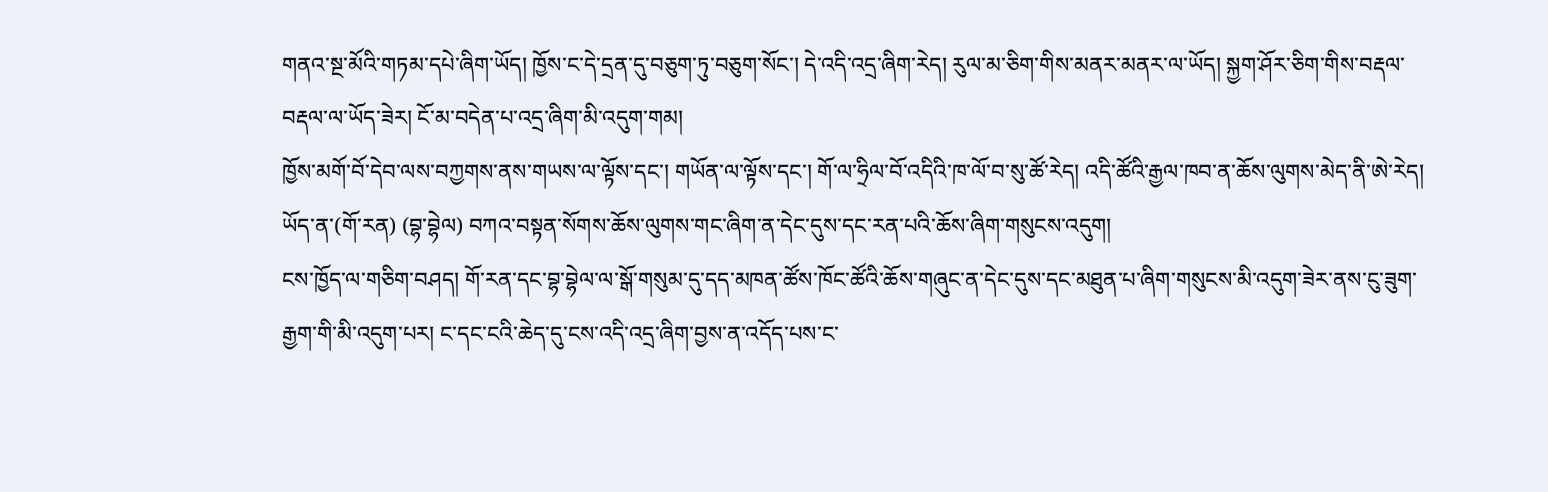གནའ་སྔ་མོའི་གཏམ་དཔེ་ཞིག་ཡོད། ཁྱོས་ང་དེ་དྲན་དུ་བཅུག་ཏུ་བཅུག་སོང་། དེ་འདི་འདྲ་ཞིག་རེད། རུལ་མ་ཅིག་གིས་མནར་མནར་ལ་ཡོད། སྐྱག་ཤོར་ཅིག་གིས་བརྡལ་བརྡལ་ལ་ཡོད་ཟེར། ངོ་མ་བདེན་པ་འདྲ་ཞིག་མི་འདུག་གམ།
ཁྱོས་མགོ་བོ་དེབ་ལས་བཀྱགས་ནས་གཡས་ལ་ལྟོས་དང་། གཡོན་ལ་ལྟོས་དང་། གོ་ལ་ཧྲིལ་བོ་འདིའི་ཁ་ལོ་བ་སུ་ཚོ་རེད། འདི་ཚོའི་རྒྱལ་ཁབ་ན་ཆོས་ལུགས་མེད་ནི་ཨེ་རེད། ཡོད་ན་(གོ་རན) (བྷ་བྷེལ) བཀའ་བསྟན་སོགས་ཆོས་ལུགས་གང་ཞིག་ན་དེང་དུས་དང་རན་པའི་ཆོས་ཞིག་གསུངས་འདུག།
ངས་ཁྱོད་ལ་གཅིག་བཤད། གོ་རན་དང་བྷ་བྷེལ་ལ་སྒོ་གསུམ་དུ་དད་མཁན་ཚོས་ཁོང་ཚོའི་ཆོས་གཞུང་ན་དེང་དུས་དང་མཐུན་པ་ཞིག་གསུངས་མི་འདུག་ཟེར་ནས་ངུ་ཟུག་རྒྱག་གི་མི་འདུག་པར། ང་དང་ངའི་ཆེད་དུ་ངས་འདི་འདྲ་ཞིག་བྱས་ན་འདོད་པས་ང་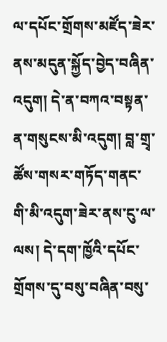ལ་དཔོང་གྲོགས་མཛོད་ཟེར་ནས་མདུན་སྐྱོད་བྱེད་བཞིན་འདུག། དེ་ན་བཀའ་བསྟན་ན་གསུངས་མི་འདུག། བླ་གྲྭ་ཚོས་གསར་གཏོད་གནང་གི་མི་འདུག་ཟེར་ནས་ངུ་ལ་ལས། དེ་དག་ཁྱོའི་དཔོང་གྲོགས་དུ་བསུ་བཞིན་བསུ་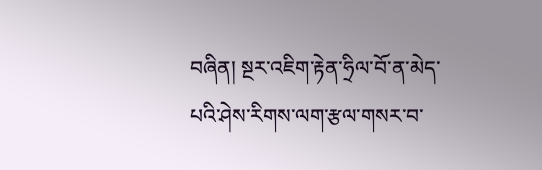བཞིན། སྔར་འཇིག་རྟེན་ཧྲིལ་བོ་ན་མེད་པའི་ཤེས་རིགས་ལག་རྩལ་གསར་བ་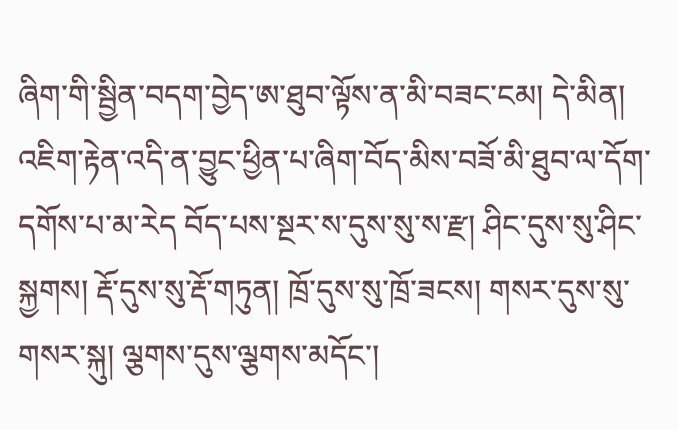ཞིག་གི་སྦྱིན་བདག་བྱེད་ཨ་ཐུབ་ལྟོས་ན་མི་བཟང་ངམ། དེ་མིན། འཇིག་རྟེན་འདི་ན་བྱུང་ཕྱིན་པ་ཞིག་བོད་མིས་བཟོ་མི་ཐུབ་ལ་དོག་དགོས་པ་མ་རེད བོད་པས་སྔར་ས་དུས་སུ་ས་རྫ། ཤིང་དུས་སུ་ཤིང་སྐྱགས། རྡོ་དུས་སུ་རྡོ་གཏུན། ཁྲོ་དུས་སུ་ཁྲོ་ཟངས། གསར་དུས་སུ་གསར་སྐུ། ལྕགས་དུས་ལྕགས་མདོང་།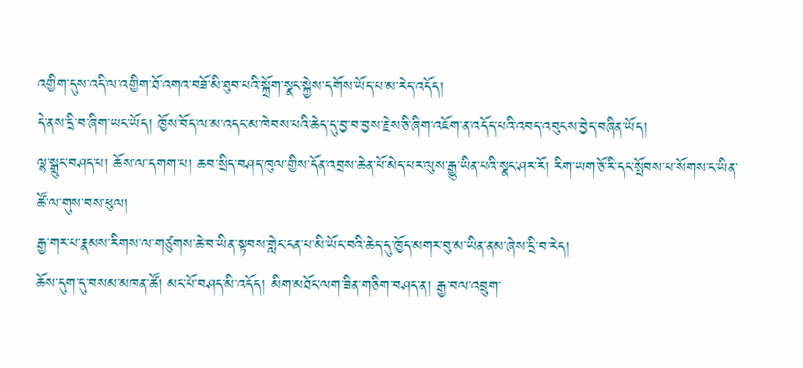འགྱིག་དུས་འདི་ལ་འགྱིག་ཐོ་འགའ་བཟོ་མི་ཐུབ་པའི་སྐྲོག་སྣང་སྐྱེས་དགོས་ཡོད་པ་མ་རེད་འདོད།
དེ་ནས་དྲི་བ་ཞིག་ཡང་ཡོད། ཁྱོས་བོད་ལ་མ་འདང་མ་ཁེབས་པའི་ཆེད་དུ་བྱ་བ་བྱས་རྗེས་ཅི་ཞིག་འཇོག་ན་འདོད་པའི་འབད་འབུངས་བྱེད་བཞིན་ཡོད།
ལྷ་སྒྲུང་བཤད་པ། ཆོས་ལ་དགག་པ། ཆབ་སྲིད་བཤད་ཁུལ་གྱིས་དོན་འབྲས་ཆེན་པོ་མེད་པར་ལུས་རྒྱུ་ཡིན་པའི་སྣང་ཤར་རོ། རིག་ཡག་ཅོ་རི་དང་སྤོབས་པ་སོགས་ང་ཡིན་ཚོ་ལ་གུས་བས་ཕུལ།
རྒྱ་གར་པ་རྣམས་རིགས་ལ་གཙུགས་ཆེ་བ་ཡིན་སྟབས་གླེང་ངན་པ་མི་ཡོང་བའི་ཆེད་དུ་ཁྱོད་མགར་བུ་མ་ཡིན་ནམ་ཞེས་དྲི་བ་རེད།
ཆོས་དུག་དུ་བསམ་མཁན་ཚོ། མང་པོ་བཤད་མི་འདོད། མིག་མཐོང་ལག་ཟིན་གཅིག་བཤད་ན། རྒྱ་བལ་འབྲུག་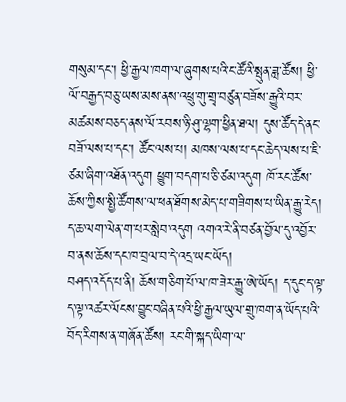གསུམ་དང་། ཕྱི་རྒྱལ་ཁག་ལ་ཞུགས་པའི་ང་ཚོའི་སྤུན་ཟླ་ཚོས། ཕྱི་ལོ་བརྒྱད་བཅུ་ཡས་མས་ནས་འཕྲུ་གུ་གྲྭ་བཙུན་བཟོས་རྒྱུའི་བར་མཚམས་བཅད་ནས་ལོ་རབས་ཉི་ཤུ་ལྷག་ཕྱིན་ཐལ། དུས་ཚོད་དེ་ནང་བཟོ་ལས་པ་དང་། ཚོང་ལས་པ། མཁས་ལས་པ་དང་ཆེད་ལས་པ་ཇི་ཙམ་ཞིག་འཐོན་འདུག ཕྱུག་བདག་པ་ཅི་ཙམ་འདུག ཁོ་རང་ཚོས་ཆོས་ཀྱིས་སྤྱི་ཚོགས་ལ་ཕན་ཐོགས་མེད་པ་གཟིགས་པ་ཡིན་རྒྱུ་རེད། ད་ཆ་ལག་ལེན་ག་པར་སླེབ་འདུག འགའ་རེ་ནི་བཙན་བྱོལ་དུ་འབྱོར་བ་ནས་ཆོས་དང་ཁ་བྲལ་བ་དེ་འདྲ་ཡང་ཡོད།
བཤད་འདོད་པ་ནི། ཆོས་གཅིག་པོ་ལ་ཁ་ཟེར་རྒྱུ་ཨེ་ཡོད། ད་དུང་ད་ལྟ་ད་ལྟ་འཚར་ལོངས་བྱུང་བཞིན་པའི་ཕྱི་རྒྱལ་ཡུལ་གྲུ་ཁག་ན་ཡོད་པའི་བོད་རིགས་ན་གཞོན་ཚོས། རང་གི་སྐད་ཡིག་ལ་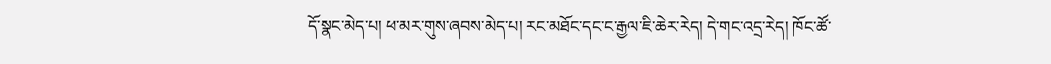དོ་སྣང་མེད་པ། ཕ་མར་གུས་ཞབས་མེད་པ། རང་མཐོང་དང་ང་རྒྱལ་ཇི་ཆེར་རེད། དེ་གང་འདྲ་རེད། ཁོང་ཚོ་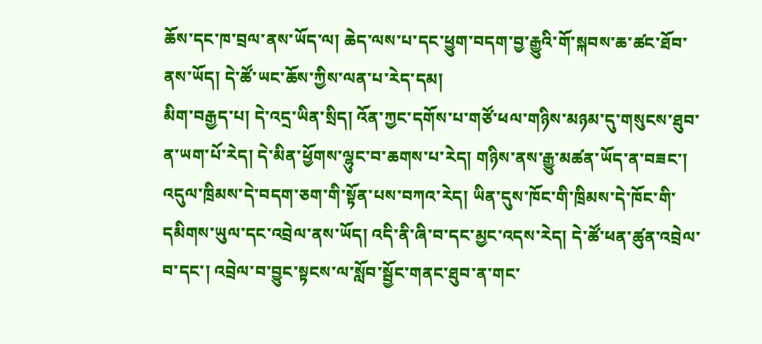ཆོས་དང་ཁ་བྲལ་ནས་ཡོད་ལ། ཆེད་ལས་པ་དང་ཕྱུག་བདག་བྱ་རྒྱུའི་གོ་སྐབས་ཆ་ཚང་ཐོབ་ནས་ཡོད། དེ་ཚོ་ཡང་ཆོས་ཀྱིས་ལན་པ་རེད་དམ།
མིག་བརྒྱད་པ། དེ་འདྲ་ཡིན་སྲིད། འོན་ཀྱང་དགོས་པ་གཙོ་ཕལ་གཉིས་མཉམ་དུ་གསུངས་ཐུབ་ན་ཡག་པོ་རེད། དེ་མིན་ཕྱོགས་ལྷུང་བ་ཆགས་པ་རེད། གཉིས་ནས་རྒྱུ་མཚན་ཡོད་ན་བཟང་། འདུལ་ཁྲིམས་དེ་བདག་ཅག་གི་སྟོན་པས་བཀའ་རེད། ཡིན་དུས་ཁོང་གི་ཁྲིམས་དེ་ཁོང་གི་དམིགས་ཡུལ་དང་འབྲེལ་ནས་ཡོད། འདི་ནི་ཞི་བ་དང་མྱང་འདས་རེད། དེ་ཚོ་ཕན་ཚུན་འབྲེལ་བ་དང་། འབྲེལ་བ་བྱུང་སྟངས་ལ་སློབ་སྦྱོང་གནང་ཐུབ་ན་གང་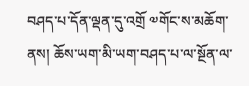བཤད་པ་དོན་ལྡན་དུ་འགྲོ ༧གོང་ས་མཆོག་ནས། ཆོས་ཡག་མི་ཡག་བཤད་པ་ལ་སྔོན་ལ་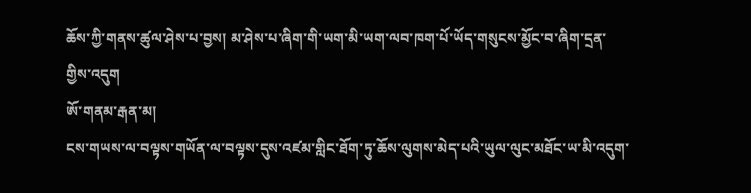ཆོས་ཀྱི་གནས་ཚུལ་ཤེས་པ་བྱས། མ་ཤེས་པ་ཞིག་གི་ཡག་མི་ཡག་ལབ་ཁག་པོ་ཡོད་གསུངས་མྱོང་བ་ཞིག་དྲན་གྱིས་འདུག
ཨོ་གནམ་རྒན་མ།
ངས་གཡས་ལ་བལྟས་གཡོན་ལ་བལྟས་དུས་འཛམ་གླིང་ཐོག་ཏུ་ཆོས་ལུགས་མེད་པའི་ཡུལ་ལུང་མཐོང་ཡ་མི་འདུག་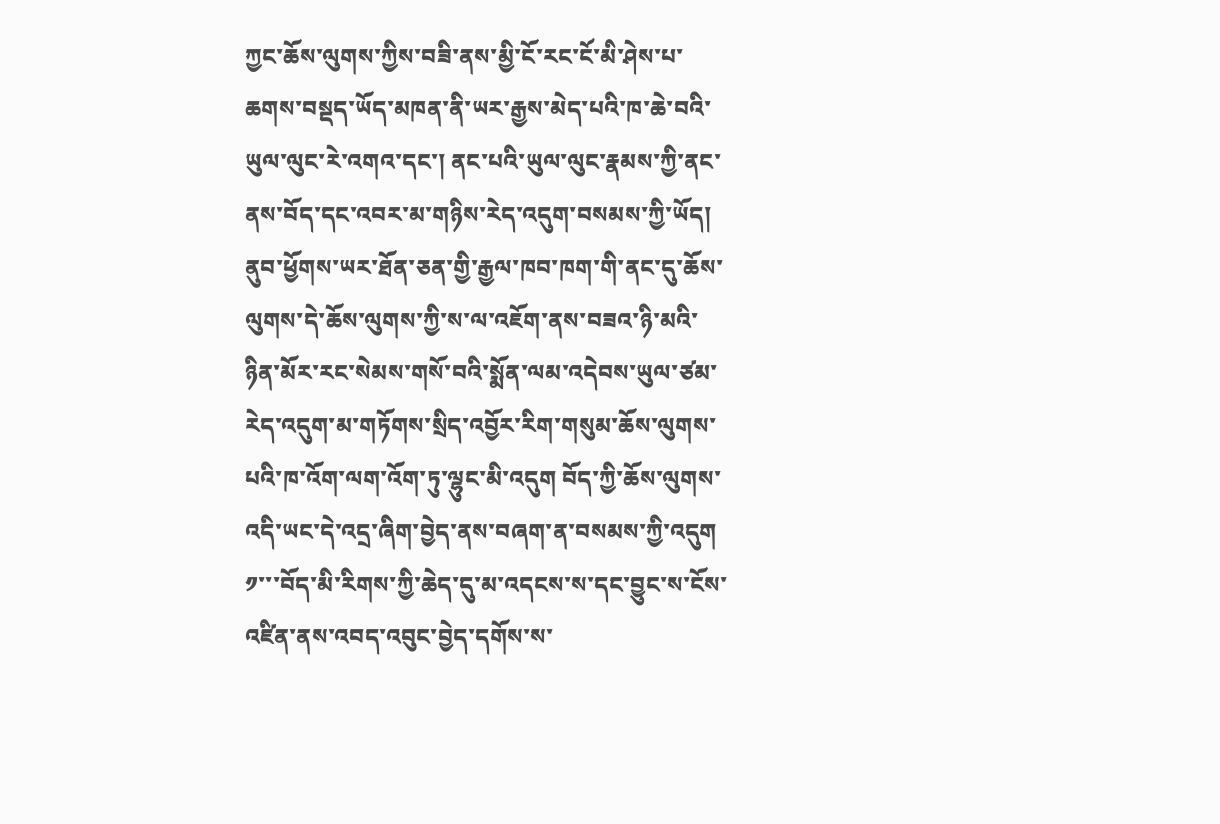ཀྱང་ཆོས་ལུགས་ཀྱིས་བཟི་ནས་མྱི་ངོ་རང་ངོ་མི་ཤེས་པ་ཆགས་བསྡད་ཡོད་མཁན་ནི་ཡར་རྒྱས་མེད་པའི་ཁ་ཆེ་བའི་ཡུལ་ལུང་རེ་འགའ་དང་། ནང་པའི་ཡུལ་ལུང་རྣམས་ཀྱི་ནང་ནས་བོད་དང་འབར་མ་གཉིས་རེད་འདུག་བསམས་ཀྱི་ཡོད།
ནུབ་ཕྱོགས་ཡར་ཐོན་ཅན་གྱི་རྒྱལ་ཁབ་ཁག་གི་ནང་དུ་ཆོས་ལུགས་དེ་ཆོས་ལུགས་ཀྱི་ས་ལ་འཇོག་ནས་བཟའ་ཉི་མའི་ཉིན་མོར་རང་སེམས་གསོ་བའི་སྨོན་ལམ་འདེབས་ཡུལ་ཙམ་རེད་འདུག་མ་གཏོགས་སྲིད་འབྱོར་རིག་གསུམ་ཆོས་ལུགས་པའི་ཁ་འོག་ལག་འོག་ཏུ་ལྷུང་མི་འདུག བོད་ཀྱི་ཆོས་ལུགས་འདི་ཡང་དེ་འདྲ་ཞིག་བྱེད་ནས་བཞག་ན་བསམས་ཀྱི་འདུག
༡་་་བོད་མི་རིགས་ཀྱི་ཆེད་དུ་མ་འདངས་ས་དང་བྱུང་ས་ངོས་འཛིན་ནས་འབད་འབུང་བྱེད་དགོས་ས་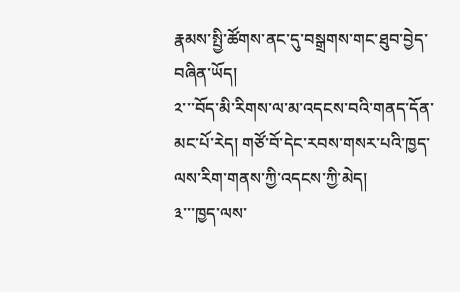རྣམས་སྤྱི་ཚོགས་ནང་དུ་བསྒྲགས་གང་ཐུབ་བྱེད་བཞིན་ཡོད།
༢་་་བོད་མི་རིགས་ལ་མ་འདངས་བའི་གནད་དོན་མང་པོ་རེད། གཙོ་བོ་དེང་རབས་གསར་པའི་ཁྱད་ལས་རིག་གནས་ཀྱི་འདངས་ཀྱི་མེད།
༣་་་ཁྱད་ལས་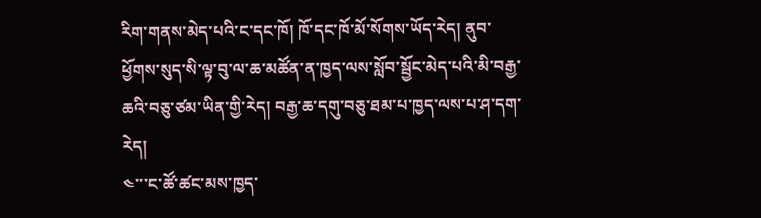རིག་གནས་མེད་པའི་ང་དང་ཁོ། ཁོ་དང་ཁོ་མོ་སོགས་ཡོད་རེད། ནུབ་ཕྱོགས་སུད་སི་ལྟ་བུ་ལ་ཆ་མཚོན་ན་ཁྱད་ལས་སློབ་སྦྱོང་མེད་པའི་མི་བརྒྱ་ཆའི་བཅུ་ཙམ་ཡིན་གྱི་རེད། བརྒྱ་ཆ་དགུ་བཅུ་ཐམ་པ་ཁྱད་ལས་པ་ཤ་དག་རེད།
༤་་་ང་ཚོ་ཚང་མས་ཁྱད་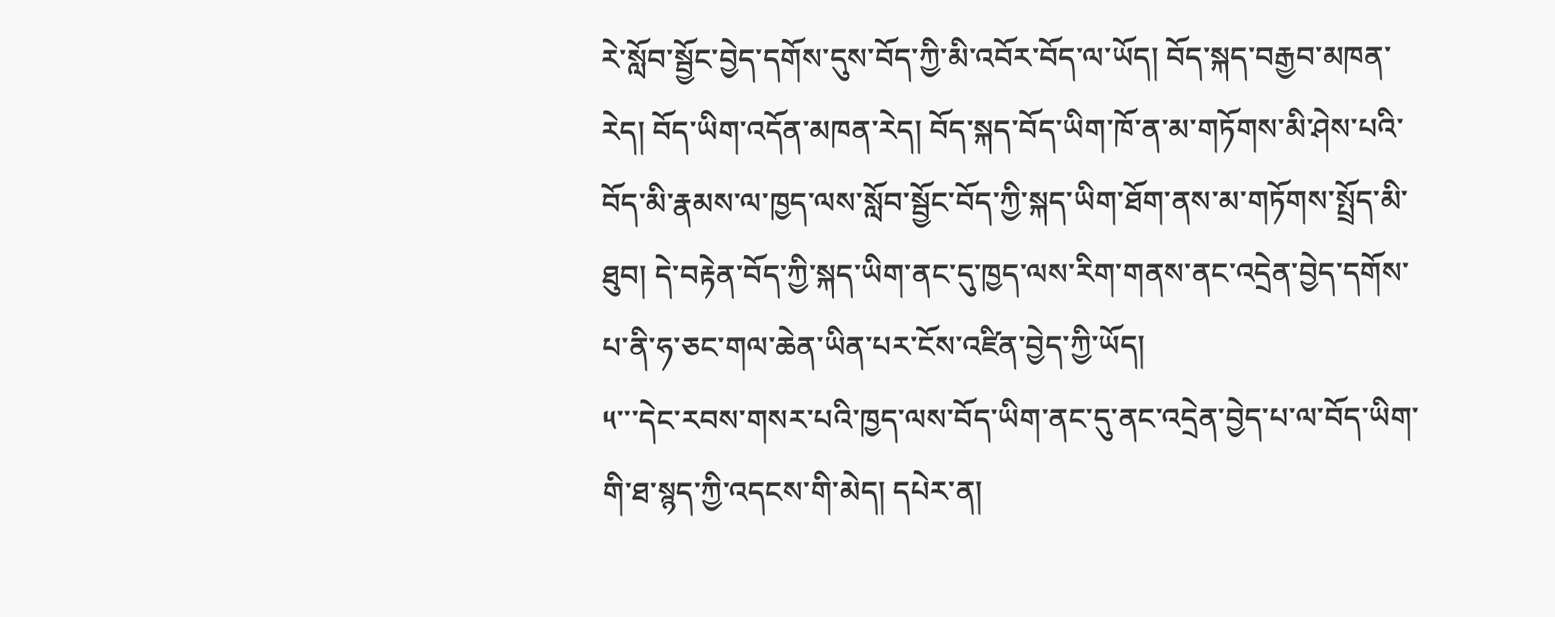རེ་སློབ་སྦྱོང་བྱེད་དགོས་དུས་བོད་ཀྱི་མི་འབོར་བོད་ལ་ཡོད། བོད་སྐད་བརྒྱབ་མཁན་རེད། བོད་ཡིག་འདོན་མཁན་རེད། བོད་སྐད་བོད་ཡིག་ཁོ་ན་མ་གཏོགས་མི་ཤེས་པའི་བོད་མི་རྣམས་ལ་ཁྱད་ལས་སློབ་སྦྱོང་བོད་ཀྱི་སྐད་ཡིག་ཐོག་ནས་མ་གཏོགས་སྤྲོད་མི་ཐུབ། དེ་བརྟེན་བོད་ཀྱི་སྐད་ཡིག་ནང་དུ་ཁྱད་ལས་རིག་གནས་ནང་འདྲེན་བྱེད་དགོས་པ་ནི་ཧ་ཅང་གལ་ཆེན་ཡིན་པར་ངོས་འཛིན་བྱེད་ཀྱི་ཡོད།
༥་་་དེང་རབས་གསར་པའི་ཁྱད་ལས་བོད་ཡིག་ནང་དུ་ནང་འདྲེན་བྱེད་པ་ལ་བོད་ཡིག་གི་ཐ་སྙད་ཀྱི་འདངས་གི་མེད། དཔེར་ན།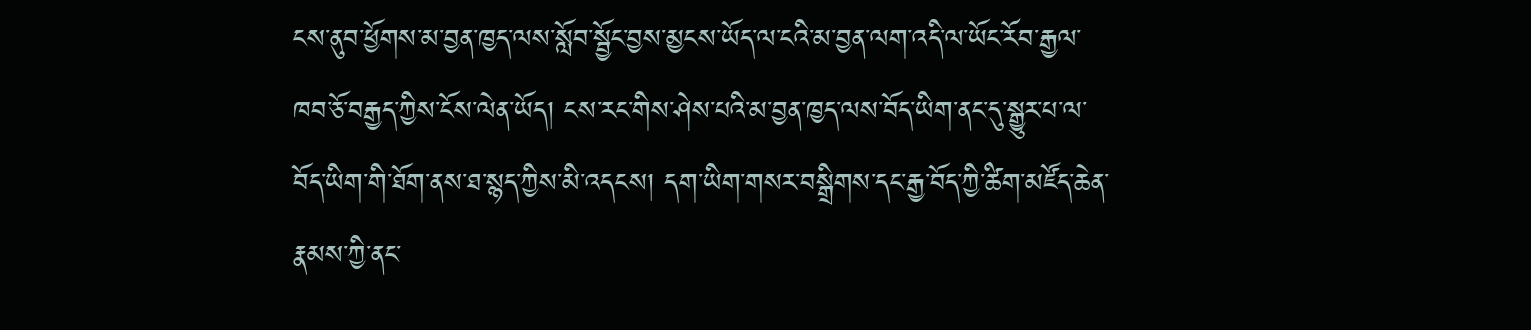ངས་ནུབ་ཕྱོགས་མ་བྱན་ཁྱད་ལས་སློབ་སྦྱོང་བྱས་མྱངས་ཡོད་ལ་ངའི་མ་བྱན་ལག་འདི་ལ་ཡོང་རོབ་རྒྱལ་ཁབ་ཅོ་བརྒྱད་ཀྱིས་ངོས་ལེན་ཡོད། ངས་རང་གིས་ཤེས་པའི་མ་བྱན་ཁྱད་ལས་བོད་ཡིག་ནང་དུ་སྒྱུར་པ་ལ་བོད་ཡིག་གི་ཐོག་ནས་ཐ་སྙད་ཀྱིས་མི་འདངས། དག་ཡིག་གསར་བསྒྲིགས་དང་རྒྱ་བོད་ཀྱི་ཚིག་མཛོད་ཆེན་རྣམས་ཀྱི་ནང་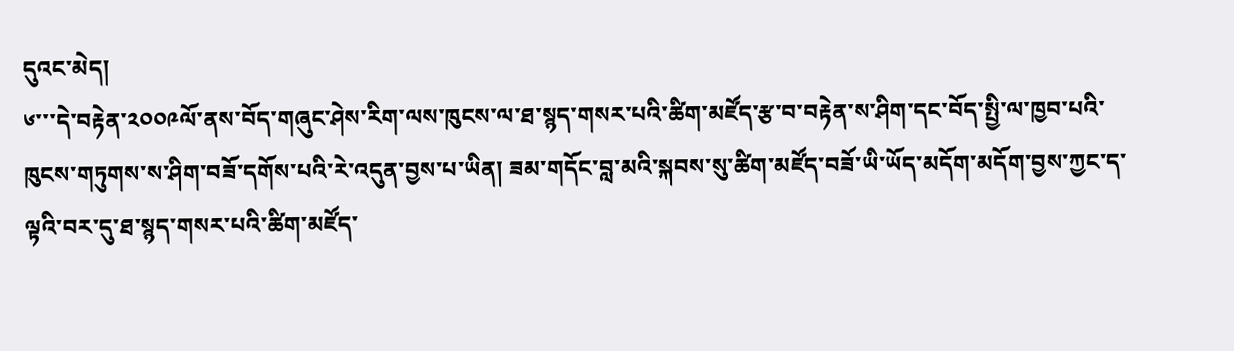དུའང་མེད།
༦་་་དེ་བརྟེན་༢༠༠༩ལོ་ནས་བོད་གཞུང་ཤེས་རིག་ལས་ཁུངས་ལ་ཐ་སྙད་གསར་པའི་ཚིག་མཛོད་རྩ་བ་བརྟེན་ས་ཤིག་དང་བོད་སྤྱི་ལ་ཁྱབ་པའི་ཁུངས་གཏུགས་ས་ཤིག་བཟོ་དགོས་པའི་རེ་འདུན་བྱས་པ་ཡིན། ཟམ་གདོང་བླ་མའི་སྐབས་སུ་ཚིག་མཛོད་བཟོ་ཡི་ཡོད་མདོག་མདོག་བྱས་ཀྱང་ད་ལྟའི་བར་དུ་ཐ་སྙད་གསར་པའི་ཚིག་མཛོད་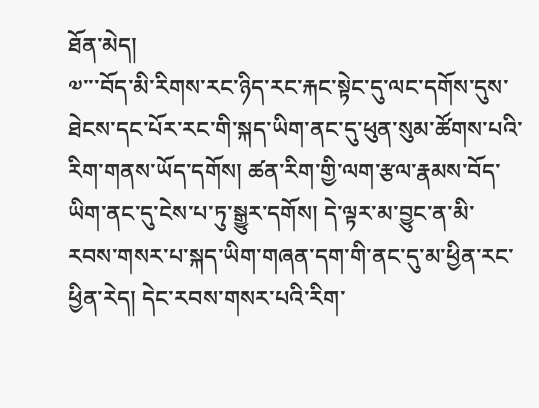ཐོན་མེད།
༧་་་བོད་མི་རིགས་རང་ཉིད་རང་རྐང་སྟེང་དུ་ལང་དགོས་དུས་ཐེངས་དང་པོར་རང་གི་སྐད་ཡིག་ནང་དུ་ཕུན་སུམ་ཚོགས་པའི་རིག་གནས་ཡོད་དགོས། ཚན་རིག་གྱི་ལག་རྩལ་རྣམས་བོད་ཡིག་ནང་དུ་ངེས་པ་ཏུ་སྒྱུར་དགོས། དེ་ལྟར་མ་བྱུང་ན་མི་རབས་གསར་པ་སྐད་ཡིག་གཞན་དག་གི་ནང་དུ་མ་ཕྱིན་རང་ཕྱིན་རེད། དེང་རབས་གསར་པའི་རིག་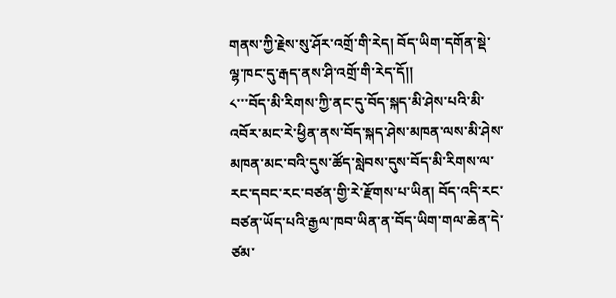གནས་ཀྱི་རྗེས་སུ་ཤོར་འགྲོ་གི་རེད། བོད་ཡིག་དགོན་སྡེ་ལྷ་ཁང་དུ་རྒད་ནས་ཤི་འགྲོ་གི་རེད་དོ།།
༨་་་བོད་མི་རིགས་ཀྱི་ནང་དུ་བོད་སྐད་མི་ཤེས་པའི་མི་འབོར་མང་རེ་ཕྱིན་ནས་བོད་སྐད་ཤེས་མཁན་ལས་མི་ཤེས་མཁན་མང་བའི་དུས་ཚོད་སླེབས་དུས་བོད་མི་རིགས་ལ་རང་དབང་རང་བཙན་གྱི་རེ་རྫོགས་པ་ཡིན། བོད་འདི་རང་བཙན་ཡོད་པའི་རྒྱལ་ཁབ་ཡིན་ན་བོད་ཡིག་གལ་ཆེན་དེ་ཙམ་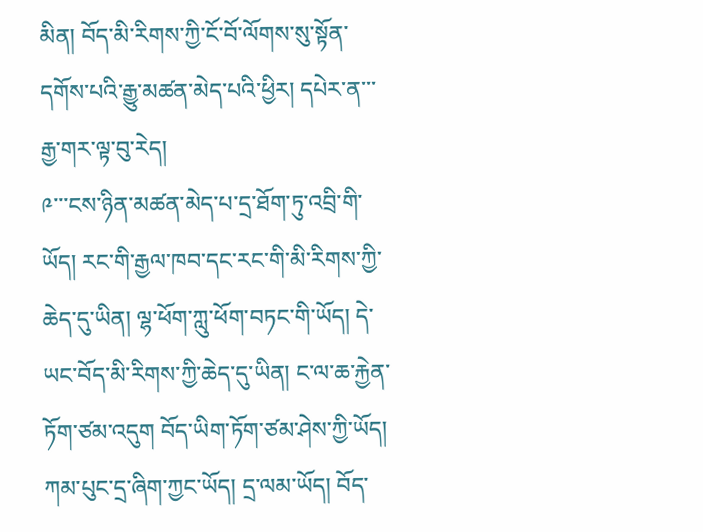མིན། བོད་མི་རིགས་ཀྱི་ངོ་བོ་ལོགས་སུ་སྟོན་དགོས་པའི་རྒྱུ་མཚན་མེད་པའི་ཕྱིར། དཔེར་ན་་་རྒྱ་གར་ལྟ་བུ་རེད།
༩་་་ངས་ཉིན་མཚན་མེད་པ་དྲ་ཐོག་ཏུ་འབྲི་གི་ཡོད། རང་གི་རྒྱལ་ཁབ་དང་རང་གི་མི་རིགས་ཀྱི་ཆེད་དུ་ཡིན། ལྷ་ཕོག་ཀླུ་ཕོག་བཏང་གི་ཡོད། དེ་ཡང་བོད་མི་རིགས་ཀྱི་ཆེད་དུ་ཡིན། ང་ལ་ཆ་རྐྱེན་ཏོག་ཙམ་འདུག བོད་ཡིག་ཏོག་ཙམ་ཤེས་ཀྱི་ཡོད། ཀམ་པུང་དྲ་ཞིག་ཀྱང་ཡོད། དྲ་ལམ་ཡོད། བོད་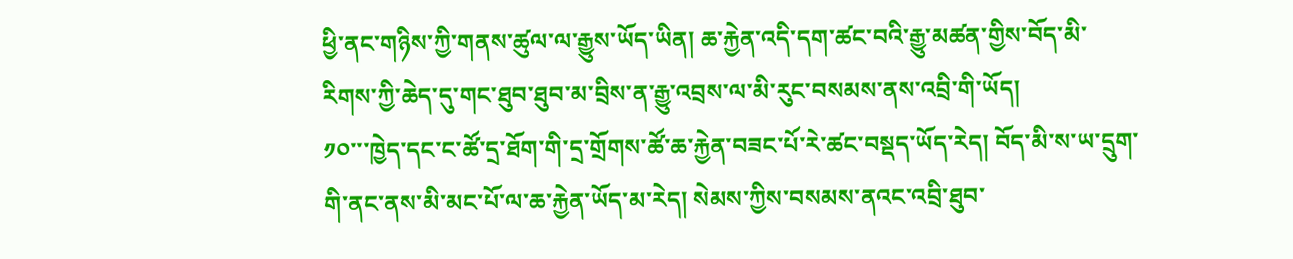ཕྱི་ནང་གཉིས་ཀྱི་གནས་ཚུལ་ལ་རྒྱུས་ཡོད་ཡིན། ཆ་རྐྱེན་འདི་དག་ཚང་བའི་རྒྱུ་མཚན་གྱིས་བོད་མི་རིགས་ཀྱི་ཆེད་དུ་གང་ཐུབ་ཐུབ་མ་བྲིས་ན་རྒྱུ་འབྲས་ལ་མི་རུང་བསམས་ནས་འབྲི་གི་ཡོད།
༡༠་་་ཁྱེད་དང་ང་ཚོ་དྲ་ཐོག་གི་དྲ་གྲོགས་ཚོ་ཆ་རྐྱེན་བཟང་པོ་རེ་ཚང་བསྡད་ཡོད་རེད། བོད་མི་ས་ཡ་དྲུག་གི་ནང་ནས་མི་མང་པོ་ལ་ཆ་རྐྱེན་ཡོད་མ་རེད། སེམས་ཀྱིས་བསམས་ནའང་འབྲི་ཐུབ་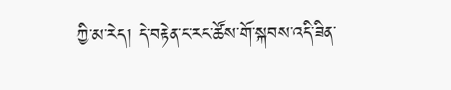ཀྱི་མ་རེད། དེ་བརྟེན་ང་རང་ཚོས་གོ་སྐབས་འདི་ཟིན་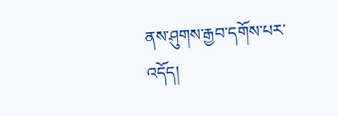ནས་ཤུགས་རྒྱབ་དགོས་པར་འདོད།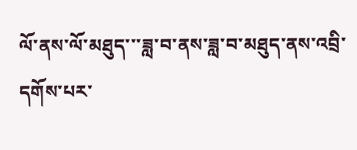ལོ་ནས་ལོ་མཐུད་་་ཟླ་བ་ནས་ཟླ་བ་མཐུད་ནས་འབྲི་དགོས་པར་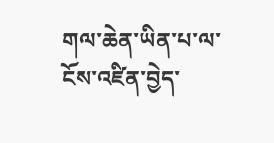གལ་ཆེན་ཡིན་པ་ལ་ངོས་འཛིན་བྱེད་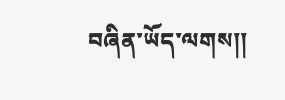བཞིན་ཡོད་ལགས།།